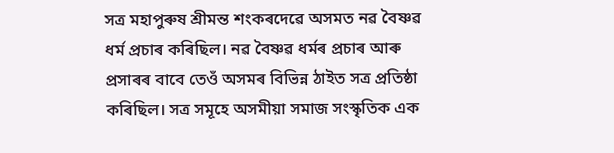সত্ৰ মহাপুৰুষ শ্ৰীমন্ত শংকৰদেৱে অসমত নৱ বৈষ্ণৱ ধৰ্ম প্ৰচাৰ কৰিছিল। নৱ বৈষ্ণৱ ধৰ্মৰ প্ৰচাৰ আৰু প্ৰসাৰৰ বাবে তেওঁ অসমৰ বিভিন্ন ঠাইত সত্ৰ প্ৰতিষ্ঠা কৰিছিল। সত্ৰ সমূহে অসমীয়া সমাজ সংস্কৃতিক এক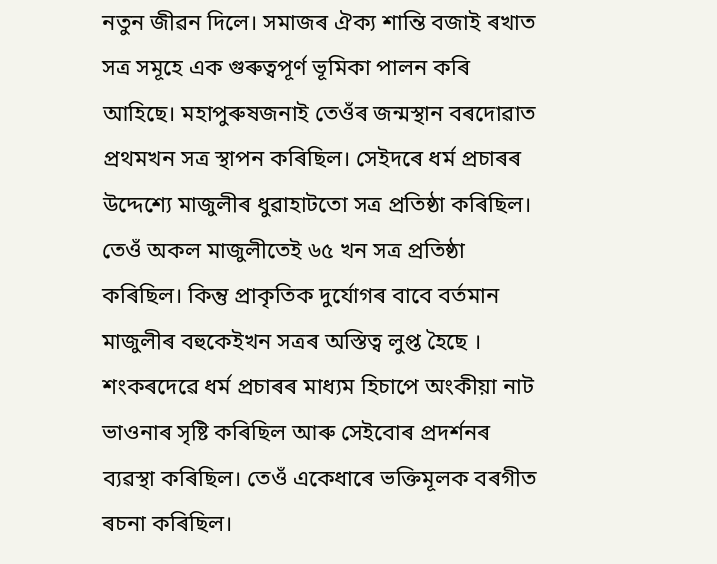নতুন জীৱন দিলে। সমাজৰ ঐক্য শান্তি বজাই ৰখাত সত্ৰ সমূহে এক গুৰুত্বপূৰ্ণ ভূমিকা পালন কৰি আহিছে। মহাপুৰুষজনাই তেওঁৰ জন্মস্থান বৰদোৱাত প্ৰথমখন সত্ৰ স্থাপন কৰিছিল। সেইদৰে ধৰ্ম প্ৰচাৰৰ উদ্দেশ্যে মাজুলীৰ ধুৱাহাটতো সত্ৰ প্ৰতিষ্ঠা কৰিছিল। তেওঁ অকল মাজুলীতেই ৬৫ খন সত্ৰ প্ৰতিষ্ঠা কৰিছিল। কিন্তু প্ৰাকৃতিক দুৰ্যোগৰ বাবে বৰ্তমান মাজুলীৰ বহুকেইখন সত্ৰৰ অস্তিত্ব লুপ্ত হৈছে । শংকৰদেৱে ধৰ্ম প্ৰচাৰৰ মাধ্যম হিচাপে অংকীয়া নাট ভাওনাৰ সৃষ্টি কৰিছিল আৰু সেইবোৰ প্ৰদৰ্শনৰ ব্যৱস্থা কৰিছিল। তেওঁ একেধাৰে ভক্তিমূলক বৰগীত ৰচনা কৰিছিল।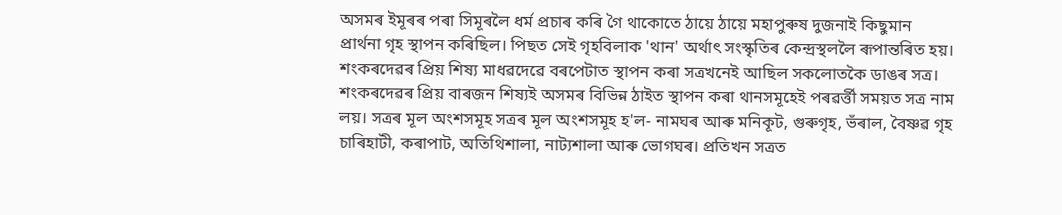অসমৰ ইমূৰৰ পৰা সিমূৰলৈ ধৰ্ম প্ৰচাৰ কৰি গৈ থাকোতে ঠায়ে ঠায়ে মহাপুৰুষ দুজনাই কিছুমান প্ৰাৰ্থনা গৃহ স্থাপন কৰিছিল। পিছত সেই গৃহবিলাক 'থান' অৰ্থাৎ সংস্কৃতিৰ কেন্দ্ৰস্থললৈ ৰূপান্তৰিত হয়। শংকৰদেৱৰ প্ৰিয় শিষ্য মাধৱদেৱে বৰপেটাত স্থাপন কৰা সত্ৰখনেই আছিল সকলোতকৈ ডাঙৰ সত্ৰ। শংকৰদেৱৰ প্ৰিয় বাৰজন শিষ্যই অসমৰ বিভিন্ন ঠাইত স্থাপন কৰা থানসমূহেই পৰৱৰ্ত্তী সময়ত সত্ৰ নাম লয়। সত্ৰৰ মূল অংশসমূহ সত্ৰৰ মূল অংশসমূহ হ'ল- নামঘৰ আৰু মনিকূট, গুৰুগৃহ, ভঁৰাল, বৈষ্ণৱ গৃহ চাৰিহাটী, কৰাপাট, অতিথিশালা, নাট্যশালা আৰু ভোগঘৰ। প্ৰতিখন সত্ৰত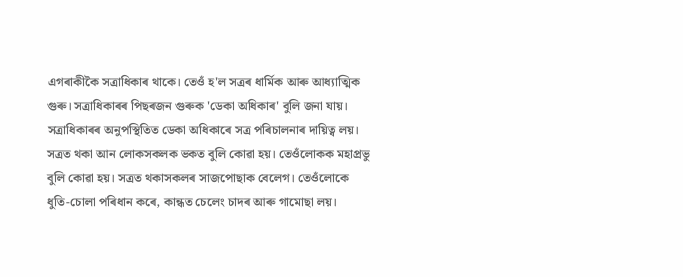এগৰাকীকৈ সত্ৰাধিকাৰ থাকে। তেওঁ হ'ল সত্ৰৰ ধাৰ্মিক আৰু আধ্যাত্মিক গুৰু। সত্ৰাধিকাৰৰ পিছৰজন গুৰুক 'ডেকা অধিকাৰ' বুলি জনা যায়। সত্ৰাধিকাৰৰ অনুপস্থিতিত ডেকা অধিকাৰে সত্ৰ পৰিচালনাৰ দায়িত্ব লয়। সত্ৰত থকা আন লোকসকলক ভকত বুলি কোৱা হয়। তেওঁলোকক মহাপ্ৰভু বুলি কোৱা হয়। সত্ৰত থকাসকলৰ সাজপোছাক বেলেগ। তেওঁলোকে ধুতি-চোলা পৰিধান কৰে, কান্ধত চেলেং চাদৰ আৰু গামোছা লয়।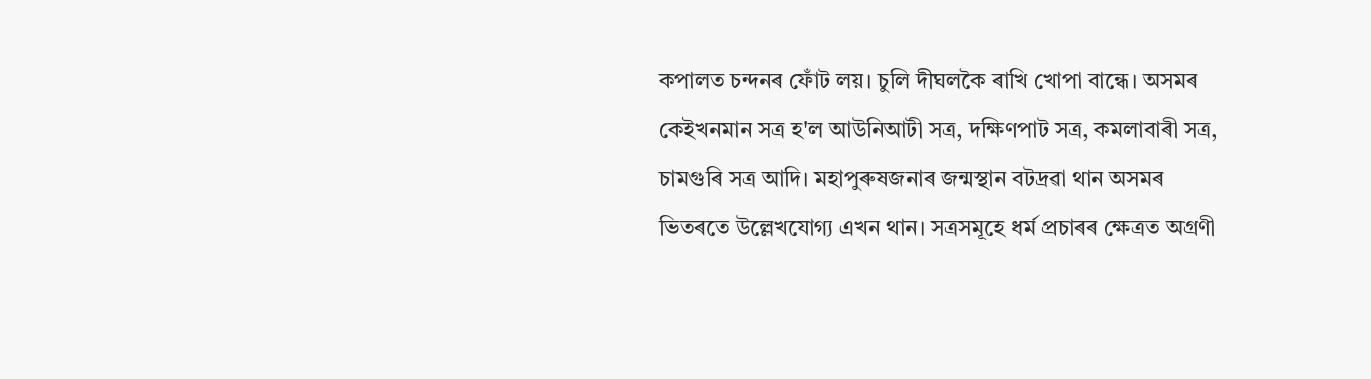কপালত চন্দনৰ ফোঁট লয়। চুলি দীঘলকৈ ৰাখি খোপা বান্ধে। অসমৰ কেইখনমান সত্ৰ হ'ল আউনিআটী সত্ৰ, দক্ষিণপাট সত্ৰ, কমলাবাৰী সত্ৰ, চামগুৰি সত্ৰ আদি। মহাপুৰুষজনাৰ জন্মস্থান বটদ্ৰৱা থান অসমৰ ভিতৰতে উল্লেখযোগ্য এখন থান। সত্ৰসমূহে ধৰ্ম প্ৰচাৰৰ ক্ষেত্ৰত অগ্ৰণী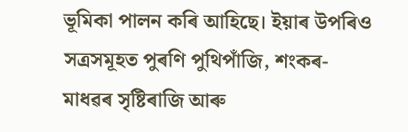ভূমিকা পালন কৰি আহিছে। ইয়াৰ উপৰিও সত্ৰসমূহত পুৰণি পুথিপাঁজি, শংকৰ-মাধৱৰ সৃষ্টিৰাজি আৰু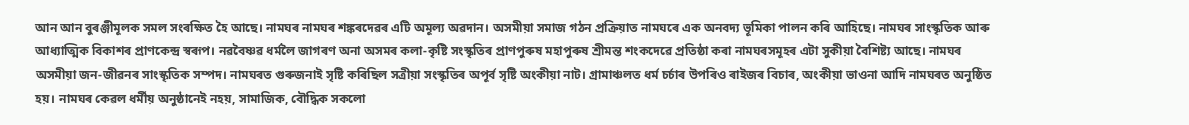আন আন বুৰঞ্জীমূলক সমল সংৰক্ষিত হৈ আছে। নামঘৰ নামঘৰ শঙ্কৰদেৱৰ এটি অমূল্য অৱদান। অসমীয়া সমাজ গঠন প্রক্রিয়াত নামঘৰে এক অনবদ্য ভূমিকা পালন কৰি আহিছে। নামঘৰ সাংস্কৃতিক আৰু আধ্যাত্মিক বিকাশৰ প্রাণকেন্দ্র স্বৰূপ। নৱবৈষ্ণৱ ধৰ্মলৈ জাগৰণ অনা অসমৰ কলা-কৃষ্টি সংস্কৃতিৰ প্ৰাণপুৰুষ মহাপুৰুষ শ্ৰীমন্ত শংকদেৱে প্ৰতিষ্ঠা কৰা নামঘৰসমূহৰ এটা সুকীয়া বৈশিষ্ট্য আছে। নামঘৰ অসমীয়া জন-জীৱনৰ সাংস্কৃতিক সম্পদ। নামঘৰত গুৰুজনাই সৃষ্টি কৰিছিল সত্ৰীয়া সংস্কৃতিৰ অপূৰ্ব সৃষ্টি অংকীয়া নাট। গ্ৰামাঞ্চলত ধৰ্ম চৰ্চাৰ উপৰিও ৰাইজৰ বিচাৰ, অংকীয়া ভাওনা আদি নামঘৰত অনুষ্ঠিত হয়। নামঘৰ কেৱল ধৰ্মীয় অনুষ্ঠানেই নহয়, সামাজিক, বৌদ্ধিক সকলো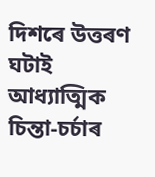দিশৰে উত্তৰণ ঘটাই আধ্যাত্মিক চিন্তা-চৰ্চাৰ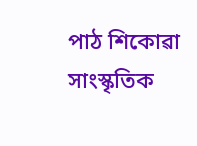পাঠ শিকোৱা সাংস্কৃতিক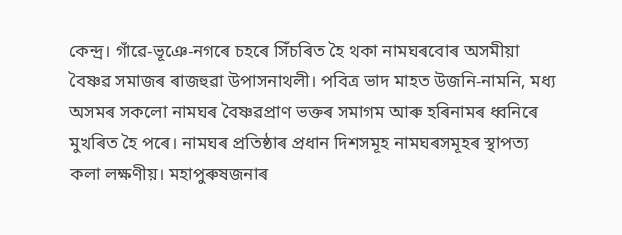কেন্দ্ৰ। গাঁৱে-ভূঞে-নগৰে চহৰে সিঁচৰিত হৈ থকা নামঘৰবোৰ অসমীয়া বৈষ্ণৱ সমাজৰ ৰাজহুৱা উপাসনাথলী। পবিত্ৰ ভাদ মাহত উজনি-নামনি, মধ্য অসমৰ সকলো নামঘৰ বৈষ্ণৱপ্ৰাণ ভক্তৰ সমাগম আৰু হৰিনামৰ ধ্বনিৰে মুখৰিত হৈ পৰে। নামঘৰ প্ৰতিষ্ঠাৰ প্ৰধান দিশসমূহ নামঘৰসমূহৰ স্থাপত্য কলা লক্ষণীয়। মহাপুৰুষজনাৰ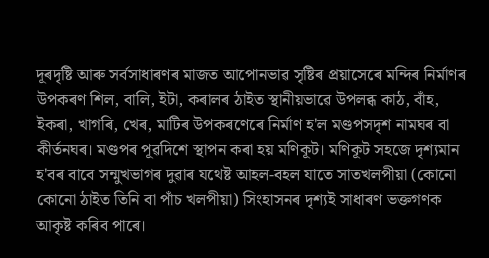দূৰদৃষ্টি আৰু সৰ্বসাধাৰণৰ মাজত আপোনভাৱ সৃষ্টিৰ প্রয়াসেৰে মন্দিৰ নিৰ্মাণৰ উপকৰণ শিল, বালি, ইটা, কৰালৰ ঠাইত স্থানীয়ভাৱে উপলব্ধ কাঠ, বাঁহ, ইকৰা, খাগৰি, খেৰ, মাটিৰ উপকৰণেৰে নিৰ্মাণ হ'ল মণ্ডপসদৃশ নামঘৰ বা কীৰ্তনঘৰ। মণ্ডপৰ পূৱদিশে স্থাপন কৰা হয় মণিকূট। মণিকূট সহজে দৃশ্যমান হ'বৰ বাবে সন্মুখভাগৰ দুৱাৰ যথেষ্ট আহল-বহল যাতে সাতখলপীয়া (কোনো কোনো ঠাইত তিনি বা পাঁচ খলপীয়া) সিংহাসনৰ দৃশ্যই সাধাৰণ ভক্তগণক আকৃষ্ট কৰিব পাৰে।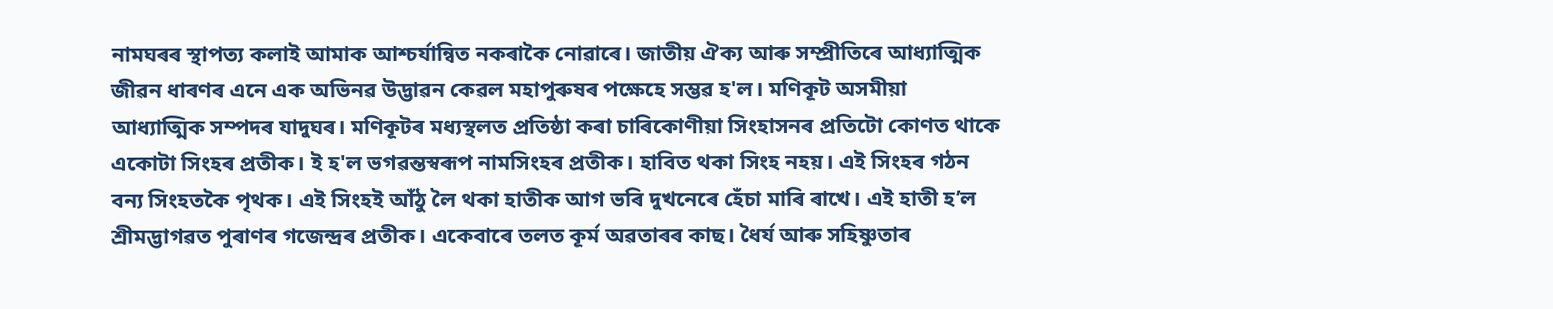নামঘৰৰ স্থাপত্য কলাই আমাক আশ্চর্যান্বিত নকৰাকৈ নোৱাৰে। জাতীয় ঐক্য আৰু সম্প্রীতিৰে আধ্যাত্মিক জীৱন ধাৰণৰ এনে এক অভিনৱ উদ্ভাৱন কেৱল মহাপুৰুষৰ পক্ষেহে সম্ভৱ হ'ল। মণিকূট অসমীয়া আধ্যাত্মিক সম্পদৰ যাদুঘৰ। মণিকূটৰ মধ্যস্থলত প্রতিষ্ঠা কৰা চাৰিকোণীয়া সিংহাসনৰ প্ৰতিটো কোণত থাকে একোটা সিংহৰ প্রতীক। ই হ'ল ভগৱন্তস্বৰূপ নামসিংহৰ প্ৰতীক। হাবিত থকা সিংহ নহয়। এই সিংহৰ গঠন বন্য সিংহতকৈ পৃথক। এই সিংহই আঁঠু লৈ থকা হাতীক আগ ভৰি দুখনেৰে হেঁচা মাৰি ৰাখে। এই হাতী হ’ল শ্রীমদ্ভাগৱত পুৰাণৰ গজেন্দ্ৰৰ প্ৰতীক। একেবাৰে তলত কূর্ম অৱতাৰৰ কাছ। ধৈর্য আৰু সহিষ্ণুতাৰ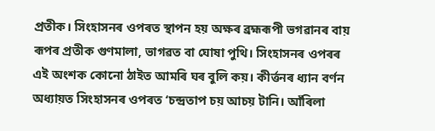প্ৰতীক। সিংহাসনৰ ওপৰত স্থাপন হয় অক্ষৰ ব্ৰহ্মৰূপী ভগৱানৰ বায় ৰূপৰ প্ৰতীক গুণমালা, ভাগৱত বা ঘোষা পুথি। সিংহাসনৰ ওপৰৰ এই অংশক কোনো ঠাইত আমৰি ঘৰ বুলি কয়। কীৰ্ত্তনৰ ধ্যান বর্ণন অধ্যায়ত সিংহাসনৰ ওপৰত ‘চন্দ্ৰতাপ চয় আচয় টানি। আঁৰিলা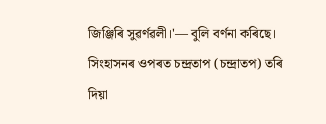জিঞ্জিৰি সুৱৰ্ণৱলী।'— বুলি বর্ণনা কৰিছে। সিংহাসনৰ ওপৰত চন্দ্ৰতাপ (চন্দ্রাতপ) তৰি দিয়া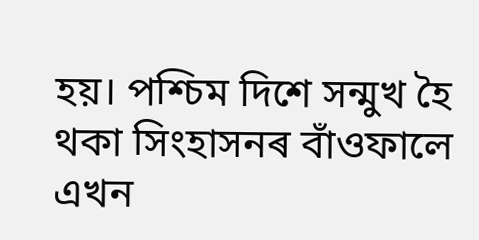হয়। পশ্চিম দিশে সন্মুখ হৈ থকা সিংহাসনৰ বাঁওফালে এখন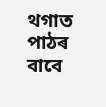থগাত পাঠৰ বাবে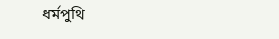ধর্মপুথি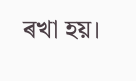ৰখা হয়।